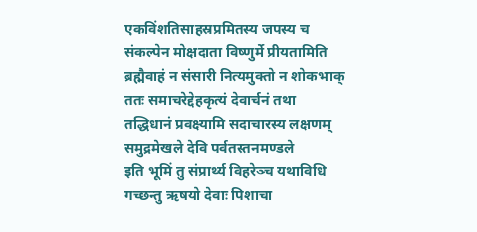एकविंशतिसाहस्रप्रमितस्य जपस्य च
संकल्पेन मोक्षदाता विष्णुर्मे प्रीयतामिति
ब्रह्मैवाहं न संसारी नित्यमुक्तो न शोकभाक्
ततः समाचरेद्देहकृत्यं देवार्चनं तथा
तद्धिधानं प्रवक्ष्यामि सदाचारस्य लक्षणम्
समुद्रमेखले देवि पर्वतस्तनमण्डले
इति भूमिं तु संप्रार्थ्य विहरेञ्च यथाविधि
गच्छन्तु ऋषयो देवाः पिशाचा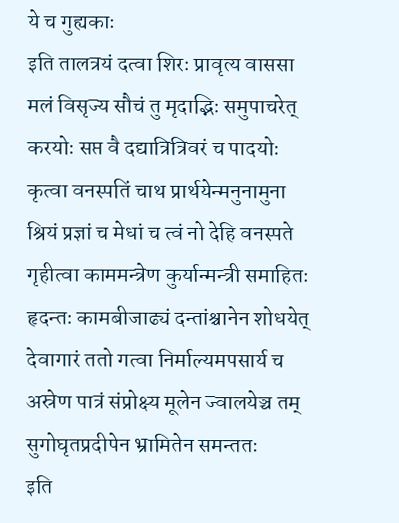ये च गुह्यकाः
इति तालत्रयं दत्वा शिरः प्रावृत्य वाससा
मलं विसृज्य सौचं तु मृदाद्भिः समुपाचरेत्
करयोः सप्त वै दद्यात्रित्रिवरं च पादयोः
कृत्वा वनस्पतिं चाथ प्रार्थयेन्मनुनामुना
श्रियं प्रज्ञां च मेधां च त्वं नो देहि वनस्पते
गृहीत्वा काममन्त्रेण कुर्यान्मन्त्री समाहितः
हृदन्तः कामबीजाढ्यं दन्तांश्चानेन शोधयेत्
देवागारं ततो गत्वा निर्माल्यमपसार्य च
अस्रेण पात्रं संप्रोक्ष्य मूलेन ज्वालयेञ्च तम्
सुगोघृतप्रदीपेन भ्रामितेन समन्ततः
इति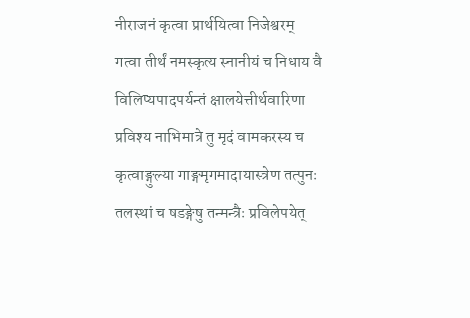नीराजनं कृत्वा प्रार्थयित्वा निजेश्वरम्
गत्वा तीर्थं नमस्कृत्य स्नानीयं च निधाय वै
विलिप्यपादपर्यन्तं क्षालयेत्तीर्थवारिणा
प्रविश्य नाभिमात्रे तु मृदं वामकरस्य च
कृत्वाङ्गुल्या गाङ्गमृगमादायास्त्रेण तत्पुनः
तलस्थां च षडङ्गेषु तन्मन्त्रैः प्रविलेपयेत्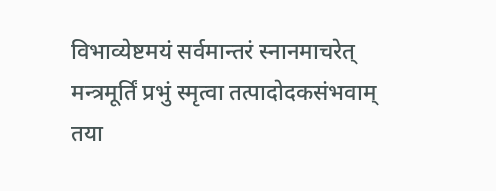विभाव्येष्टमयं सर्वमान्तरं स्नानमाचरेत्
मन्त्रमूर्तिं प्रभुं स्मृत्वा तत्पादोदकसंभवाम्
तया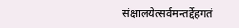संक्षालयेत्सर्वमन्तर्द्देहगतं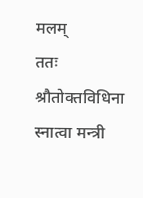मलम्
ततः श्रौतोक्तविधिना स्नात्वा मन्त्री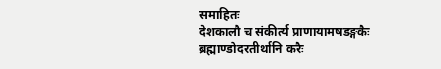समाहितः
देशकालौ च संकीर्त्य प्राणायामषडङ्गकैः
ब्रह्माण्डोदरतीर्थानि करैः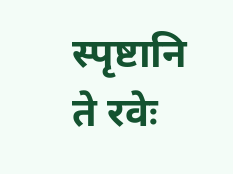स्पृष्टानि ते रवेः